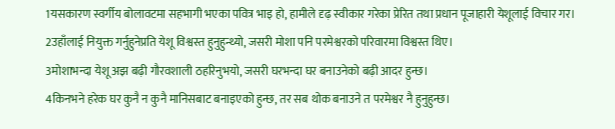1यसकारण स्वर्गीय बोलावटमा सहभागी भएका पवित्र भाइ हो, हामीले दृढ़ स्वीकार गरेका प्रेरित तथा प्रधान पूजाहारी येशूलाई विचार गर।
2उहाँलाई नियुक्त गर्नुहुनेप्रति येशू विश्वस्त हुनुहुन्थ्यो, जसरी मोशा पनि परमेश्वरको परिवारमा विश्वस्त थिए।
3मोशाभन्दा येशू अझ बढ़ी गौरवशाली ठहरिनुभयो, जसरी घरभन्दा घर बनाउनेको बढ़ी आदर हुन्छ।
4किनभने हरेक घर कुनै न कुनै मानिसबाट बनाइएको हुन्छ, तर सब थोक बनाउने त परमेश्वर नै हुनुहुन्छ।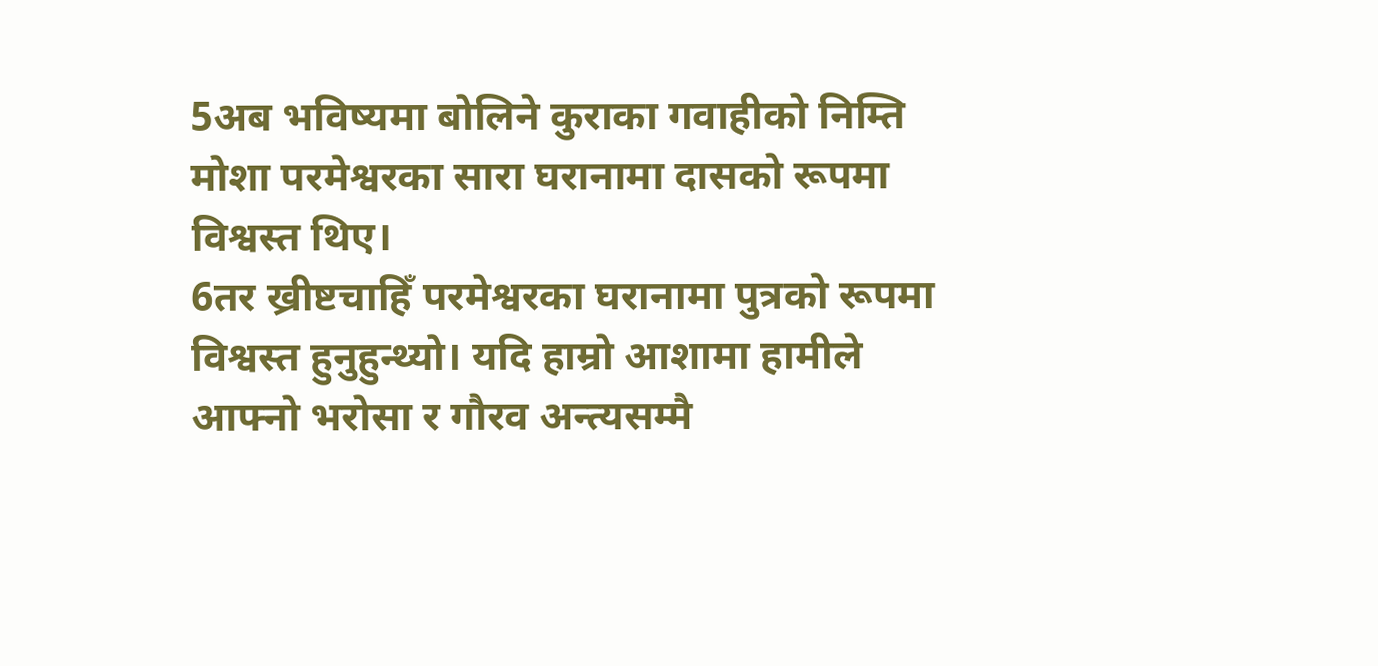5अब भविष्यमा बोलिने कुराका गवाहीको निम्ति मोशा परमेश्वरका सारा घरानामा दासको रूपमा विश्वस्त थिए।
6तर ख्रीष्टचाहिँ परमेश्वरका घरानामा पुत्रको रूपमा विश्वस्त हुनुहुन्थ्यो। यदि हाम्रो आशामा हामीले आफ्नो भरोसा र गौरव अन्त्यसम्मै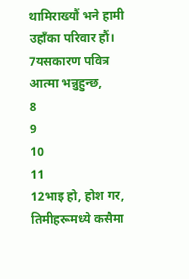थामिराख्यौं भने हामी उहाँका परिवार हौं।
7यसकारण पवित्र आत्मा भन्नुहुन्छ,
8
9
10
11
12भाइ हो, होश गर, तिमीहरूमध्ये कसैमा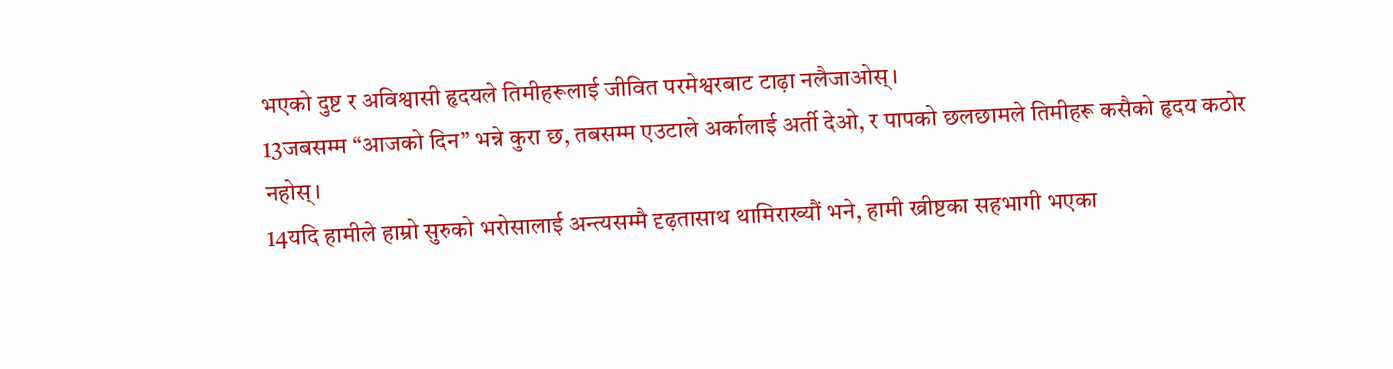भएको दुष्ट र अविश्वासी हृदयले तिमीहरूलाई जीवित परमेश्वरबाट टाढ़ा नलैजाओस्।
13जबसम्म “आजको दिन” भन्ने कुरा छ, तबसम्म एउटाले अर्कालाई अर्ती देओ, र पापको छलछामले तिमीहरू कसैको हृदय कठोर नहोस्।
14यदि हामीले हाम्रो सुरुको भरोसालाई अन्त्यसम्मै दृढ़तासाथ थामिराख्यौं भने, हामी ख्रीष्टका सहभागी भएका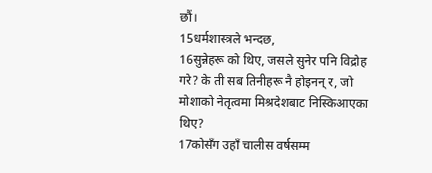छौं।
15धर्मशास्त्रले भन्दछ,
16सुन्नेहरू को थिए, जसले सुनेर पनि विद्रोह गरे? के ती सब तिनीहरू नै होइनन् र, जो मोशाको नेतृत्वमा मिश्रदेशबाट निस्किआएका थिए?
17कोसँग उहाँ चालीस वर्षसम्म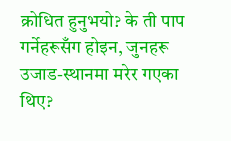क्रोधित हुनुभयो? के ती पाप गर्नेहरूसँग होइन, जुनहरू उजाड-स्थानमा मरेर गएका थिए?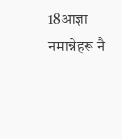18आज्ञा नमान्नेहरू नै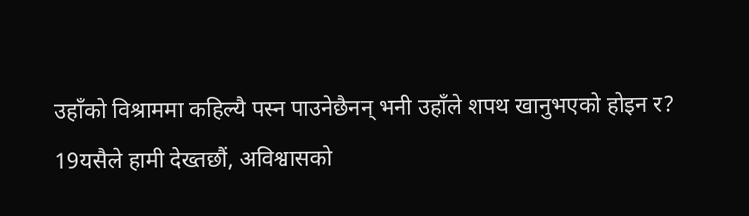उहाँको विश्राममा कहिल्यै पस्न पाउनेछैनन् भनी उहाँले शपथ खानुभएको होइन र?
19यसैले हामी देख्तछौं, अविश्वासको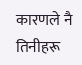कारणले नै तिनीहरू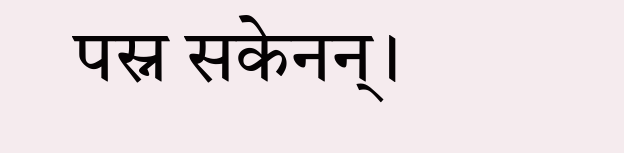पस्न सकेनन्।